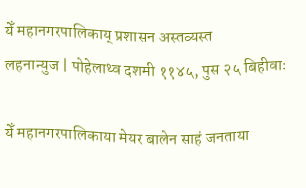येँ महानगरपालिकाय् प्रशासन अस्तव्यस्त
लहनान्युज | पोहेलाथ्व दशमी ११४५, पुस २५ बिहीवाः

येँ महानगरपालिकाया मेयर बालेन साहं जनताया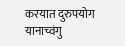करयात दुरुपयोग यानाच्वंगु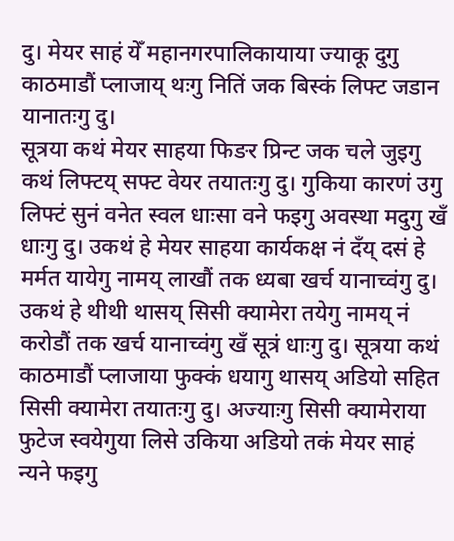दु। मेयर साहं येँ महानगरपालिकायाया ज्याकू दुगु काठमाडौं प्लाजाय् थःगु नितिं जक बिस्कं लिफ्ट जडान यानातःगु दु।
सूत्रया कथं मेयर साहया फिङर प्रिन्ट जक चले जुइगु कथं लिफ्टय् सफ्ट वेयर तयातःगु दु। गुकिया कारणं उगु लिफ्टं सुनं वनेत स्वल धाःसा वने फइगु अवस्था मदुगु खँ धाःगु दु। उकथं हे मेयर साहया कार्यकक्ष नं दँय् दसं हे मर्मत यायेगु नामय् लाखौं तक ध्यबा खर्च यानाच्वंगु दु। उकथं हे थीथी थासय् सिसी क्यामेरा तयेगु नामय् नं करोडौं तक खर्च यानाच्वंगु खँ सूत्रं धाःगु दु। सूत्रया कथं काठमाडौं प्लाजाया फुक्कं धयागु थासय् अडियो सहित सिसी क्यामेरा तयातःगु दु। अज्याःगु सिसी क्यामेराया फुटेज स्वयेगुया लिसे उकिया अडियो तकं मेयर साहं न्यने फइगु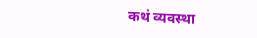कथं व्यवस्था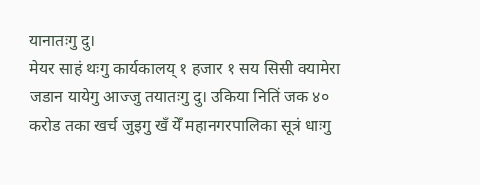यानातःगु दु।
मेयर साहं थःगु कार्यकालय् १ हजार १ सय सिसी क्यामेरा जडान यायेगु आज्जु तयातःगु दु। उकिया नितिं जक ४० करोड तका खर्च जुइगु खँ येँ महानगरपालिका सूत्रं धाःगु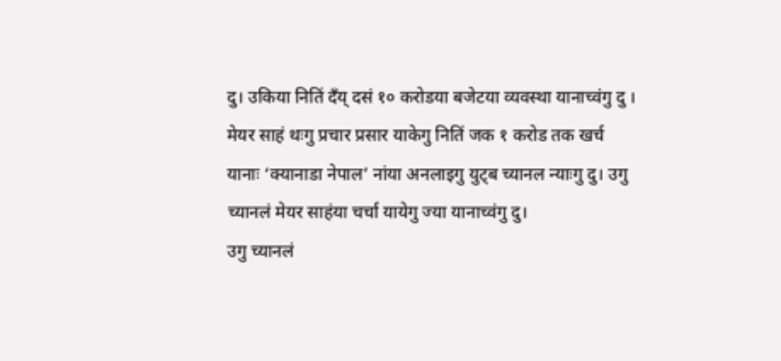दु। उकिया नितिं दँय् दसं १० करोडया बजेटया व्यवस्था यानाच्वंगु दु । मेयर साहं थःगु प्रचार प्रसार याकेगु नितिं जक १ करोड तक खर्च यानाः ‘क्यानाडा नेपाल’ नांया अनलाइगु युट्ब च्यानल न्याःगु दु। उगु च्यानलं मेयर साहंया चर्चा यायेगु ज्या यानाच्वंगु दु।
उगु च्यानलं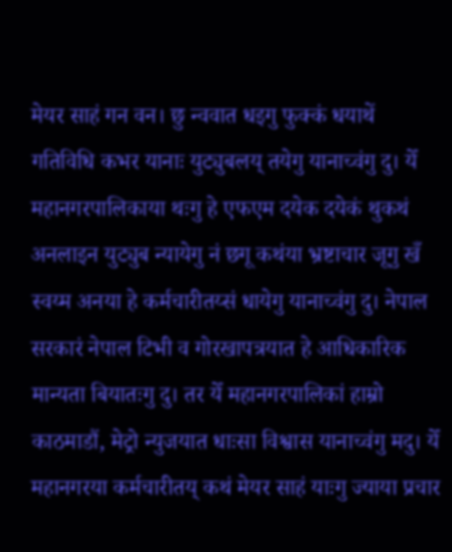मेयर साहं गन वन। छु न्ववात धइगु फुक्कं धयाथें गतिविधि कभर यानाः युट्युबलय् तयेगु यानाच्वंगु दु। येँ महानगरपालिकाया थःगु हे एफएम दयेक दयेकं थुकथं अनलाइन युट्युब न्यायेगु नं छगू कथंया भ्रष्टाचार जूगु खँ स्वय्म अनया हे कर्मचारीतय्सं धायेगु यानाच्वंगु दु। नेपाल सरकारं नेपाल टिभी व गोरखापत्रयात हे आधिकारिक मान्यता बियातःगु दु। तर येँ महानगरपालिकां हाम्रो काठमाडौं, मेट्रो न्युजयात धाःसा विश्वास यानाच्वंगु मदु। येँ महानगरया कर्मचारीतय् कथं मेयर साहं याःगु ज्याया प्रचार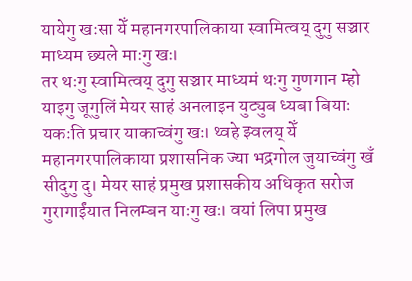यायेगु खःसा येँ महानगरपालिकाया स्वामित्वय् दुगु सञ्चार माध्यम छ्यले माःगु खः।
तर थःगु स्वामित्वय् दुगु सञ्चार माध्यमं थःगु गुणगान म्हो याइगु जूगुलिं मेयर साहं अनलाइन युट्युब ध्यबा बियाः यकःति प्रचार याकाच्वंगु खः। थ्वहे झ्वलय् येँ महानगरपालिकाया प्रशासनिक ज्या भद्रगोल जुयाच्वंगु खँ सीदुगु दु। मेयर साहं प्रमुख प्रशासकीय अधिकृत सरोज गुरागाईंयात निलम्बन याःगु खः। वयां लिपा प्रमुख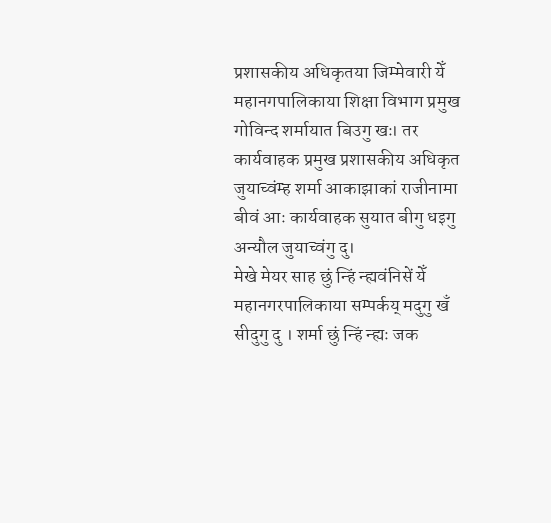प्रशासकीय अधिकृतया जिम्मेवारी येँ महानगपालिकाया शिक्षा विभाग प्रमुख गोविन्द शर्मायात बिउगु खः। तर कार्यवाहक प्रमुख प्रशासकीय अधिकृत जुयाच्वंम्ह शर्मा आकाझाकां राजीनामा बीवं आः कार्यवाहक सुयात बीगु धइगु अन्यौल जुयाच्वंगु दु।
मेखे मेयर साह छुं न्हिं न्ह्यवंनिसें येँ महानगरपालिकाया सम्पर्कय् मदुगु खँ सीदुगु दु । शर्मा छुं न्हिं न्ह्यः जक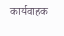कार्यवाहक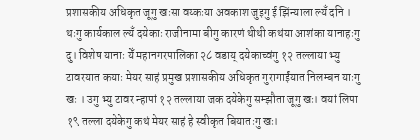प्रशासकीय अधिकृत जूगु खःसा वय्कःया अवकाश जुइगु ई झिंन्याला ल्यँ दनि । थःगु कार्यकाल ल्यँ दयेकाः राजीनामा बीगु कारणं थीथी कथंया आशंका यानाहःगु दु। विशेष यानाः येँ महानगरपालिका २८ वडाय् दयेकाच्वंगु १२ तल्लाया भ्यु टावरयात कयाः मेयर साहं प्रमुख प्रशासकीय अधिकृत गुरागाईंयात निलम्बन याःगु खः । उगु भ्यु टावर न्हापां १२ तल्लाया जक दयेकेगु सम्झौता जूगु खः। वयां लिपा १९ तल्ला दयेकेगु कथं मेयर साहं हे स्वीकृत बियातःगु खः।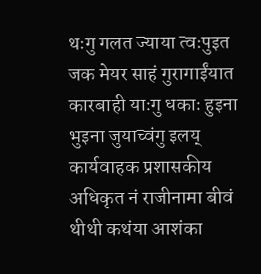थःगु गलत ज्याया त्वःपुइत जक मेयर साहं गुरागाईंयात कारबाही याःगु धकाः हुइना भुइना जुयाच्वंगु इलय् कार्यवाहक प्रशासकीय अधिकृत नं राजीनामा बीवं थीथी कथंया आशंका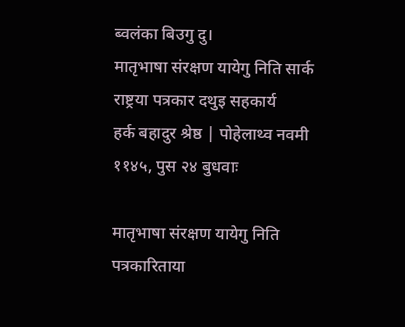ब्वलंका बिउगु दु।
मातृभाषा संरक्षण यायेगु निति सार्क राष्ट्रया पत्रकार दथुइ सहकार्य
हर्क बहादुर श्रेष्ठ | पोहेलाथ्व नवमी ११४५, पुस २४ बुधवाः

मातृभाषा संरक्षण यायेगु निति पत्रकारिताया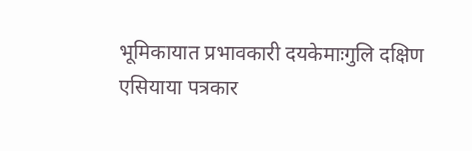भूमिकायात प्रभावकारी दयकेमाःगुलि दक्षिण एसियाया पत्रकार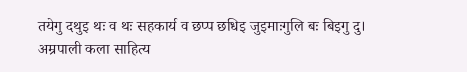तयेगु दथुइ थः व थः सहकार्य व छप्प छधिइ जुइमाःगुलि बः बिइगु दु।
अम्रपाली कला साहित्य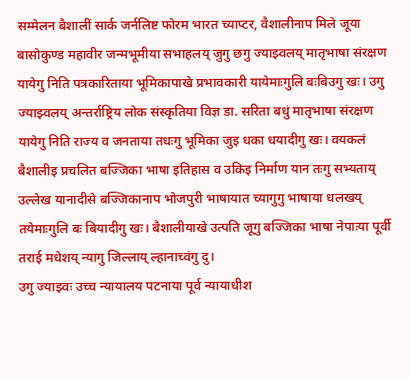सम्मेलन बैशालीं सार्क जर्नलिष्ट फोरम भारत च्याप्टर, वैशालीनाप मिले जूया बासोकुण्ड महावीर जन्मभूमीया सभाहलय् जुगु छगु ज्याझ्वलय् मातृभाषा संरक्षण यायेगु निति पत्रकारिताया भूमिकापाखे प्रभावकारी यायेमाःगुलि बःबिउगु खः। उगु ज्याझ्वलय् अन्तर्राष्ट्रिय लोक संस्कृतिया विज्ञ डा. सरिता बधुं मातृभाषा संरक्षण यायेगु निति राज्य व जनताया तधःगु भूमिका जुइ धका धयादीगु खः। वयकलं बैशालीइ प्रचलित बज्जिका भाषा इतिहास व उकिइ निर्माण यान तःगु सभ्यताय् उल्लेख यानादीसे बज्जिकानाप भोजपुरी भाषायात च्यागुगु भाषाया धलखय् तयेमाःगुलि बः बियादीगु खः। बैशालीयाखे उत्पति जूगु बज्जिका भाषा नेपाःया पूर्वी तराई मधेशय् न्यागु जिल्लाय् ल्हानाच्वंगु दु।
उगु ज्याझ्वः उच्च न्यायालय पटनाया पूर्व न्यायाधीश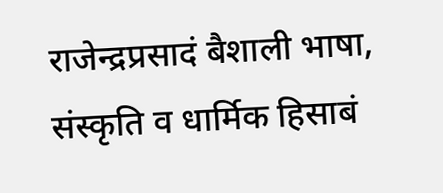राजेन्द्रप्रसादं बैशाली भाषा, संस्कृति व धार्मिक हिसाबं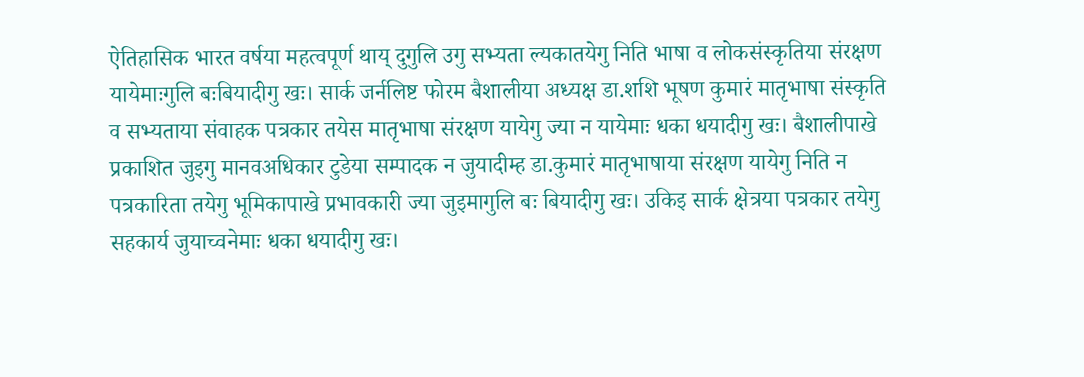ऐतिहासिक भारत वर्षया महत्वपूर्ण थाय् दुगुलि उगु सभ्यता ल्यकातयेगु निति भाषा व लोकसंस्कृतिया संरक्षण यायेमाःगुलि बःबियादीगु खः। सार्क जर्नलिष्ट फोरम बैशालीया अध्यक्ष डा.शशि भूषण कुमारं मातृभाषा संस्कृति व सभ्यताया संवाहक पत्रकार तयेस मातृभाषा संरक्षण यायेगु ज्या न यायेमाः धका धयादीगु खः। बैशालीपाखे प्रकाशित जुइगु मानवअधिकार टुडेया सम्पादक न जुयादीम्ह डा.कुमारं मातृभाषाया संरक्षण यायेगु निति न पत्रकारिता तयेगु भूमिकापाखे प्रभावकारी ज्या जुइमागुलि बः बियादीगु खः। उकिइ सार्क क्षेत्रया पत्रकार तयेगु सहकार्य जुयाच्वनेमाः धका धयादीगु खः।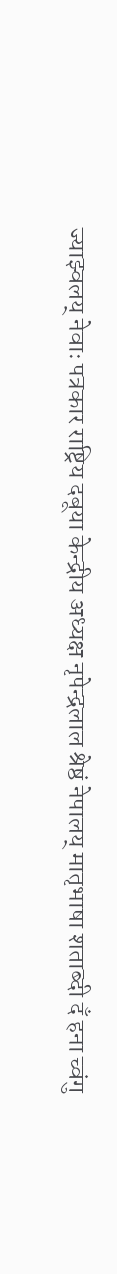ज्याझ्वलय् नेवाः पत्रकार राष्ट्रिय दबूया केन्द्रीय अध्यक्ष नृपेन्द्रलाल श्रेष्ठं नेपालय् मातृभाषा शताब्दी दँ हना च्वंगु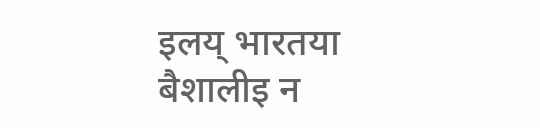इलय् भारतया बैशालीइ न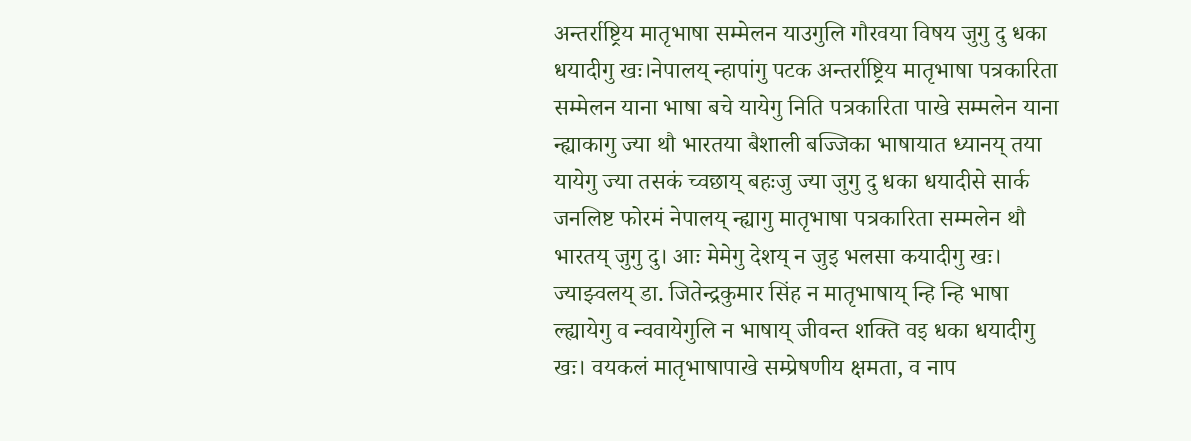अन्तर्राष्ट्रिय मातृभाषा सम्मेलन याउगुलि गौरवया विषय जुगु दु धका धयादीगु खः।नेपालय् न्हापांगु पटक अन्तर्राष्ट्रिय मातृभाषा पत्रकारिता सम्मेलन याना भाषा बचे यायेगु निति पत्रकारिता पाखे सम्मलेन याना न्ह्याकागु ज्या थौ भारतया बैशाली बज्जिका भाषायात ध्यानय् तया यायेगु ज्या तसकं च्वछाय् बहःजु ज्या जुगु दु धका धयादीसे सार्क जनलिष्ट फोरमं नेपालय् न्ह्यागु मातृभाषा पत्रकारिता सम्मलेन थौ भारतय् जुगु दु। आः मेमेगु देशय् न जुइ भलसा कयादीगु खः।
ज्याझ्वलय् डा. जितेन्द्रकुमार सिंह न मातृभाषाय् न्हि न्हि भाषा ल्ह्यायेगु व न्ववायेगुलि न भाषाय् जीवन्त शक्ति वइ धका धयादीगु खः। वयकलं मातृभाषापाखे सम्प्रेषणीय क्षमता, व नाप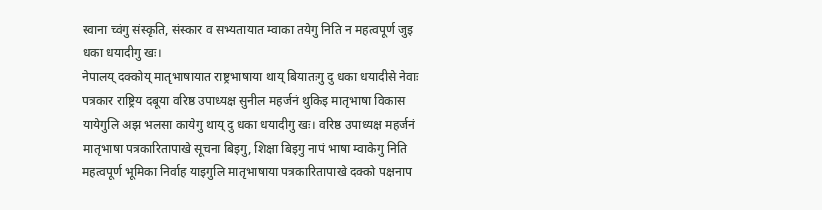स्वाना च्वंगु संस्कृति, संस्कार व सभ्यतायात म्वाका तयेगु निति न महत्वपूर्ण जुइ धका धयादीगु खः।
नेपालय् दक्कोय् मातृभाषायात राष्ट्रभाषाया थाय् बियातःगु दु धका धयादीसे नेवाः पत्रकार राष्ट्रिय दबूया वरिष्ठ उपाध्यक्ष सुनील महर्जनं थुकिइ मातृभाषा विकास यायेगुलि अझ भलसा कायेगु थाय् दु धका धयादीगु खः। वरिष्ठ उपाध्यक्ष महर्जनं मातृभाषा पत्रकारितापाखे सूचना बिइगु, शिक्षा बिइगु नापं भाषा म्वाकेगु निति महत्वपूर्ण भूमिका निर्वाह याइगुलि मातृभाषाया पत्रकारितापाखे दक्को पक्षनाप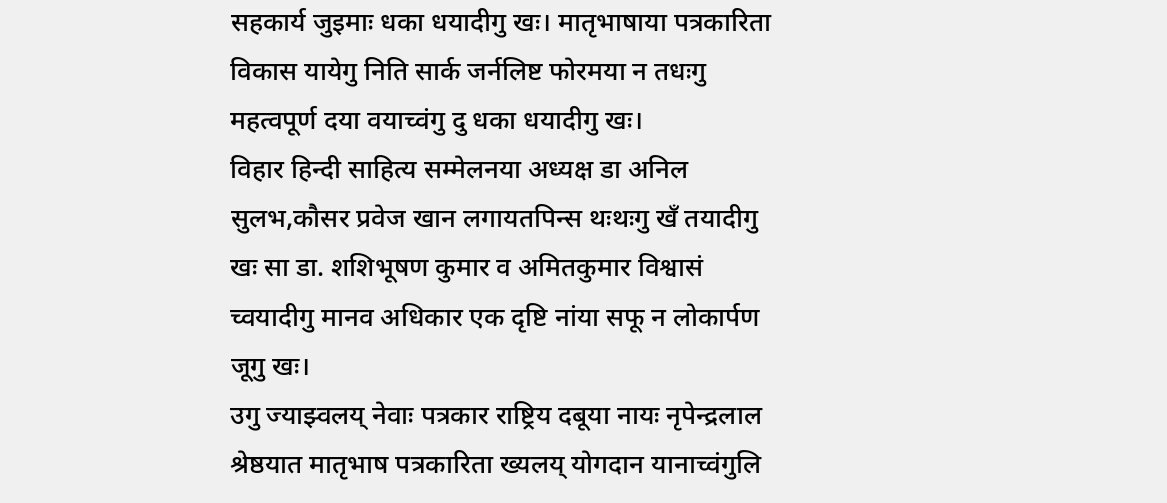सहकार्य जुइमाः धका धयादीगु खः। मातृभाषाया पत्रकारिता विकास यायेगु निति सार्क जर्नलिष्ट फोरमया न तधःगु महत्वपूर्ण दया वयाच्वंगु दु धका धयादीगु खः।
विहार हिन्दी साहित्य सम्मेलनया अध्यक्ष डा अनिल सुलभ,कौसर प्रवेज खान लगायतपिन्स थःथःगु खँ तयादीगु खः सा डा. शशिभूषण कुमार व अमितकुमार विश्वासं च्वयादीगु मानव अधिकार एक दृष्टि नांया सफू न लोकार्पण जूगु खः।
उगु ज्याझ्वलय् नेवाः पत्रकार राष्ट्रिय दबूया नायः नृपेन्द्रलाल श्रेष्ठयात मातृभाष पत्रकारिता ख्यलय् योगदान यानाच्वंगुलि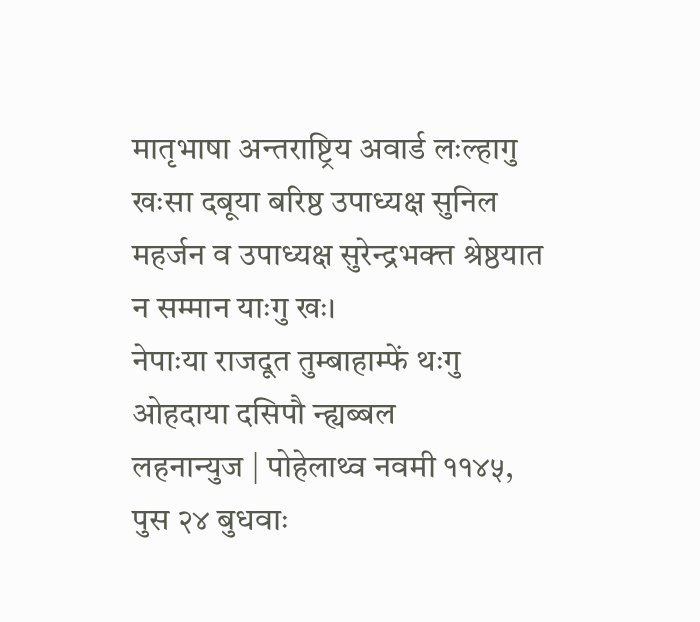मातृभाषा अन्तराष्ट्रिय अवार्ड लःल्हागु खःसा दबूया बरिष्ठ उपाध्यक्ष सुनिल महर्जन व उपाध्यक्ष सुरेन्द्रभक्त्त श्रेष्ठयात न सम्मान याःगु खः।
नेपाःया राजदूत तुम्बाहाम्फें थःगु ओहदाया दसिपौ न्ह्यब्बल
लहनान्युज | पोहेलाथ्व नवमी ११४५, पुस २४ बुधवाः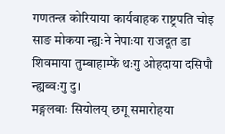गणतन्त्र कोरियाया कार्यवाहक राष्ट्रपति चोइ साङ मोकया न्ह्यःने नेपाःया राजदूत डा शिवमाया तुम्बाहाम्फें थःगु ओहदाया दसिपौ न्ह्यब्वःगु दु।
मङ्गलबाः सियोलय् छगू समारोहया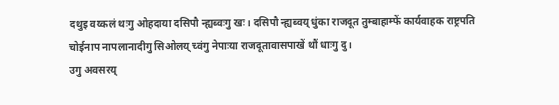दथुइ वय्कलं थःगु ओहदाया दसिपौ न्ह्यब्वःगु खः। दसिपौ न्ह्यब्वय् धुंका राजदूत तुम्बाहाम्फें कार्यवाहक राष्ट्रपति चोईनाप नापलानादीगु सिओलय् च्वंगु नेपाःया राजदूतावासपाखें थौं धाःगु दु।
उगु अवसरय्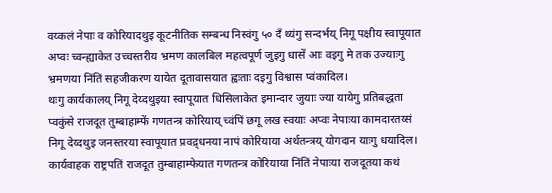वय्कलं नेपाः व कोरियादथुइ कूटनीतिक सम्बन्ध निस्वंगु ५० दँ थ्यंगु सन्दर्भय् निगू पक्षीय स्वापूयात अप्वः च्वन्ह्याकेत उच्चस्तरीय भ्रमण कालबिल महत्वपूर्ण जुइगु धासें आः वइगु मे तक उज्याःगु भ्रमणया निंतिं सहजीकरण यायेत दूतावासयात ह्वःताः दइगु विश्वास प्वंकादिल।
थःगु कार्यकालय् निगू देय्दथुइया स्वापूयात धिसिलाकेत इमान्दार जुयाः ज्या यायेगु प्रतिबद्धता प्वकुंसे राजदूत तुम्बाहाम्फें गणतन्त्र कोरियाय् च्वंपिं छगू लख स्वयाः अप्वः नेपाःया कामदारतय्सं निगू देय्दथुइ जनस्तरया स्वापूयात प्रवद्र्धनया नापं कोरियाया अर्थतन्त्रय् योगदान याःगु धयादिल।
कार्यवाहक राष्ट्रपतिं राजदूत तुम्बाहाम्फेयात गणतन्त्र कोरियाया निंतिं नेपाःया राजदूतया कथं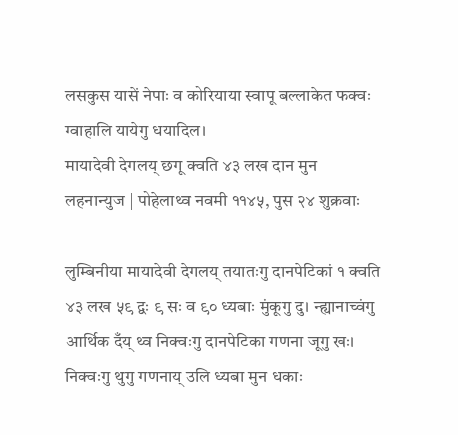लसकुस यासें नेपाः व कोरियाया स्वापू बल्लाकेत फक्वः ग्वाहालि यायेगु धयादिल।
मायादेवी देगलय् छगू क्वति ४३ लख दान मुन
लहनान्युज | पोहेलाथ्व नवमी ११४५, पुस २४ शुक्रवाः

लुम्बिनीया मायादेवी देगलय् तयातःगु दानपेटिकां १ क्वति ४३ लख ५९ द्वः ९ सः व ९० ध्यबाः मुंकूगु दु। न्ह्यानाच्वंगु आर्थिक दँय् थ्व निक्वःगु दानपेटिका गणना जूगु खः।
निक्वःगु थुगु गणनाय् उलि ध्यबा मुन धकाः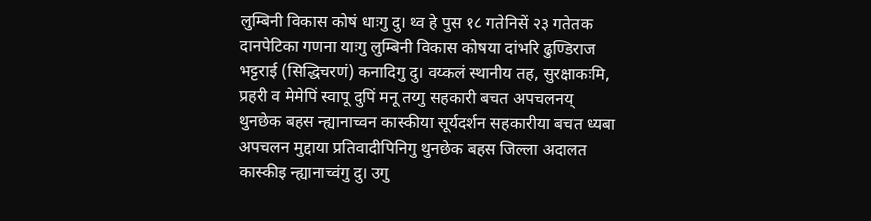लुम्बिनी विकास कोषं धाःगु दु। थ्व हे पुस १८ गतेनिसें २३ गतेतक दानपेटिका गणना याःगु लुम्बिनी विकास कोषया दांभरि ढुण्डिराज भट्टराई (सिद्धिचरणं) कनादिगु दु। वय्कलं स्थानीय तह, सुरक्षाकःमि, प्रहरी व मेमेपिं स्वापू दुपिं मनू तय्गु सहकारी बचत अपचलनय् थुनछेक बहस न्ह्यानाच्वन कास्कीया सूर्यदर्शन सहकारीया बचत ध्यबा अपचलन मुद्दाया प्रतिवादीपिनिगु थुनछेक बहस जिल्ला अदालत कास्कीइ न्ह्यानाच्वंगु दु। उगु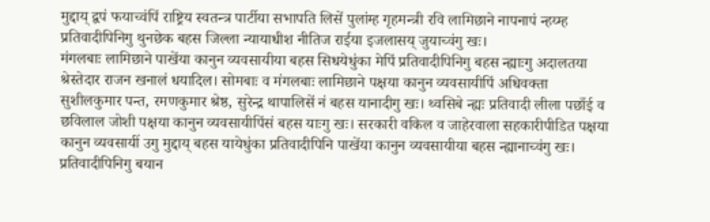मुद्दाय् द्वपं फयाच्वंपिं राष्ट्रिय स्वतन्त्र पार्टीया सभापति लिसें पुलांम्ह गृहमन्त्री रवि लामिछाने नापनापं न्हय्म्ह प्रतिवादीपिनिगु थुनछेक बहस जिल्ला न्यायाधीश नीतिज राईया इजलासय् जुयाच्वंगु खः।
मंगलबाः लामिछाने पाखेंया कानुन व्यवसायीया बहस सिधयेधुंका मेपिं प्रतिवादीपिनिगु बहस न्ह्याःगु अदालतया श्रेस्तेदार राजन खनालं धयादिल। सोमबाः व मंगलबाः लामिछाने पक्षया कानुन व्यवसायीपिं अधिवक्ता सुशीलकुमार पन्त, रमणकुमार श्रेष्ठ, सुरेन्द्र थापालिसें नं बहस यानादीगु खः। थ्वसिबे न्ह्यः प्रतिवादी लीला पछाँई व छविलाल जोशी पक्षया कानुन व्यवसायीपिंसं बहस याःगु खः। सरकारी वकिल व जाहेरवाला सहकारीपीडित पक्षया कानुन व्यवसायीं उगु मुद्दाय् बहस यायेधुंका प्रतिवादीपिनि पाखेंया कानुन व्यवसायीया बहस न्ह्यानाच्वंगु खः।
प्रतिवादीपिनिगु बयान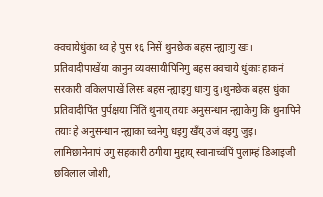क्वचायेधुंका थ्व हे पुस १६ निसें थुनछेक बहस न्ह्याःगु खः। प्रतिवादीपाखेंया कानुन व्यवसायीपिनिगु बहस क्वचाये धुंकाः हाकनं सरकारी वकिलपाखें लिसः बहस न्ह्याइगु धाःगु दु।थुनछेक बहस धुंका प्रतिवादीपिंत पुर्पक्षया निंतिं थुनाय् तयाः अनुसन्धान न्ह्याकेगु कि थुनापिने तयाः हे अनुसन्धान न्ह्याका च्वनेगु धइगु खँय् उजं वइगु जुइ। लामिछानेनापं उगु सहकारी ठगीया मुद्दाय् स्वानाच्वंपिं पुलाम्हं डिआइजी छविलाल जोशी,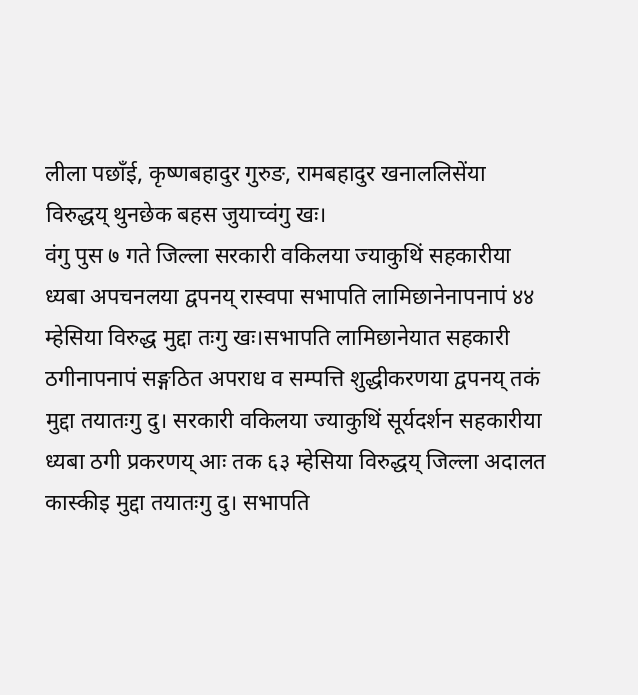लीला पछाँई, कृष्णबहादुर गुरुङ, रामबहादुर खनाललिसेंया विरुद्धय् थुनछेक बहस जुयाच्वंगु खः।
वंगु पुस ७ गते जिल्ला सरकारी वकिलया ज्याकुथिं सहकारीया ध्यबा अपचनलया द्वपनय् रास्वपा सभापति लामिछानेनापनापं ४४ म्हेसिया विरुद्ध मुद्दा तःगु खः।सभापति लामिछानेयात सहकारी ठगीनापनापं सङ्गठित अपराध व सम्पत्ति शुद्धीकरणया द्वपनय् तकं मुद्दा तयातःगु दु। सरकारी वकिलया ज्याकुथिं सूर्यदर्शन सहकारीया ध्यबा ठगी प्रकरणय् आः तक ६३ म्हेसिया विरुद्धय् जिल्ला अदालत कास्कीइ मुद्दा तयातःगु दु। सभापति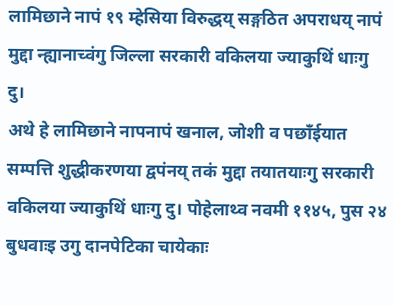लामिछाने नापं १९ म्हेसिया विरुद्धय् सङ्गठित अपराधय् नापं मुद्दा न्ह्यानाच्वंगु जिल्ला सरकारी वकिलया ज्याकुथिं धाःगु दु।
अथे हे लामिछाने नापनापं खनाल, जोशी व पछाँईयात सम्पत्ति शुद्धीकरणया द्वपंनय् तकं मुद्दा तयातयाःगु सरकारी वकिलया ज्याकुथिं धाःगु दु। पोहेलाथ्व नवमी ११४५, पुस २४ बुधवाःइ उगु दानपेटिका चायेकाः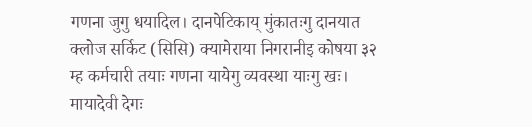गणना जुगु धयादिल। दानपेटिकाय् मुंकातःगु दानयात क्लोज सर्किट (सिसि) क्यामेराया निगरानीइ कोषया ३२ म्ह कर्मचारी तयाः गणना यायेगु व्यवस्था याःगु खः। मायादेवी देगः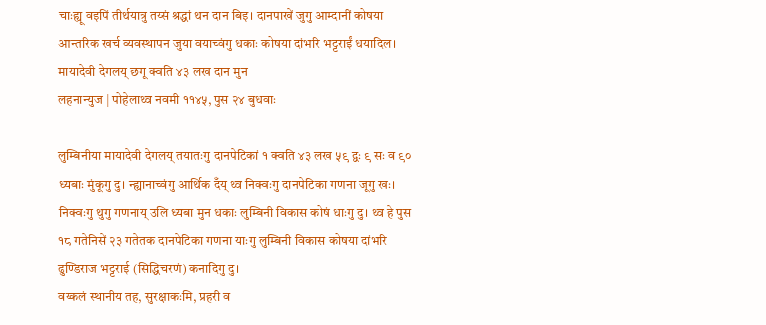चाःह्यू वइपिं तीर्थयात्रु तय्सं श्रद्धां थन दान बिइ। दानपाखें जुगु आम्दानीं कोषया आन्तरिक खर्च व्यवस्थापन जुया वयाच्वंगु धकाः कोषया दांभरि भट्टराईं धयादिल।
मायादेवी देगलय् छगू क्वति ४३ लख दान मुन
लहनान्युज | पोहेलाथ्व नवमी ११४५, पुस २४ बुधवाः

लुम्बिनीया मायादेवी देगलय् तयातःगु दानपेटिकां १ क्वति ४३ लख ५९ द्वः ९ सः व ९० ध्यबाः मुंकूगु दु। न्ह्यानाच्वंगु आर्थिक दँय् थ्व निक्वःगु दानपेटिका गणना जूगु खः।
निक्वःगु थुगु गणनाय् उलि ध्यबा मुन धकाः लुम्बिनी विकास कोषं धाःगु दु। थ्व हे पुस १८ गतेनिसें २३ गतेतक दानपेटिका गणना याःगु लुम्बिनी विकास कोषया दांभरि ढुण्डिराज भट्टराई (सिद्धिचरणं) कनादिगु दु।
वय्कलं स्थानीय तह, सुरक्षाकःमि, प्रहरी व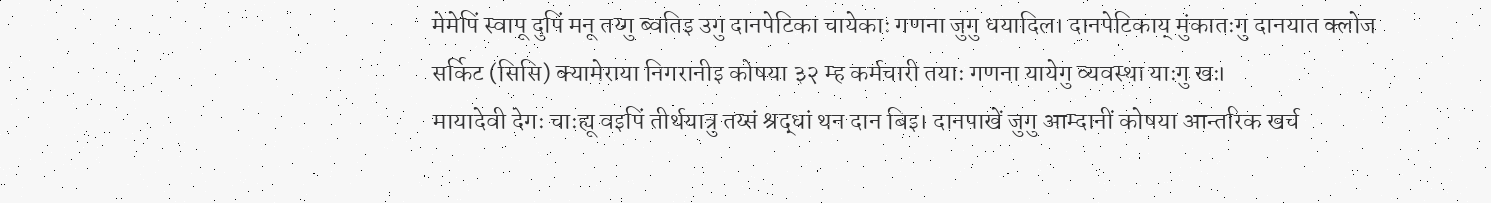मेमेपिं स्वापू दुपिं मनू तय्गु ब्वतिइ उगु दानपेटिका चायेकाः गणना जुगु धयादिल। दानपेटिकाय् मुंकातःगु दानयात क्लोज सर्किट (सिसि) क्यामेराया निगरानीइ कोषया ३२ म्ह कर्मचारी तयाः गणना यायेगु व्यवस्था याःगु खः।
मायादेवी देगः चाःह्यू वइपिं तीर्थयात्रु तय्सं श्रद्धां थन दान बिइ। दानपाखें जुगु आम्दानीं कोषया आन्तरिक खर्च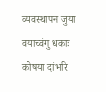व्यवस्थापन जुया वयाच्वंगु धकाः कोषया दांभरि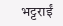भट्टराईं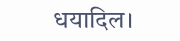धयादिल।